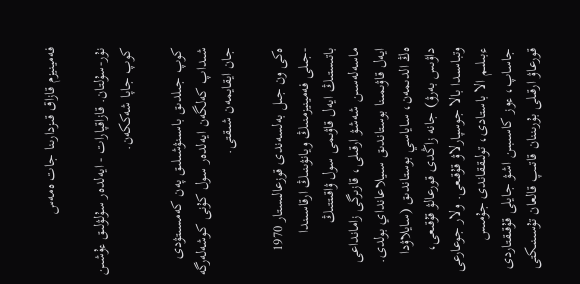فەمينيزم قازاق قىزدارىنا جات ەمەس

نۇر-سۇلتان. قازاقپارات - ايەلدەر سۇلۋلىق ءۇشىن كوپ جاپا شەككەن.

كوپ جىلدىق باسىنۋشىلىق پەن كەمسىتۋدى شىداپ كەلگەن ايەلدەر سول كۇنى كوشەلەرگە جان ايقايمەن شىقتى.

ەكى ون جىل بەلسەندى قوزعالىستار 1970 -جىلى فەمينيزمنىڭ ويانۋىنىڭ ارقاسىندا باتىستىڭ ايەل قاۋىمى سول ۋاقىتتىڭ ماسەلەسىن شەشۋ ارقىلى، قازىرگى زامانداعى ايەل قاۋىمىنا بوستاندىق سىيلاعانداي بولدى. ەڭ الدىمەن، ساياسي بوستاندىق (سايلاۋدا داۋىس بەرۋ) جانە زاڭدى قورعالۋ قۇقىعى، وتباسىدا بالا جوسپارلاۋ قۇقىعى. ولار جوعارعى ءبىلىم الا باستادى، تولىققاندى جۇمىس جاساپ، ءوز كاسىبىن اشۋ جايلى قۇقىقتاردى قورعاۋ ارقىلى بۇرىننان قاتىپ قالعان تۇسىنىكتى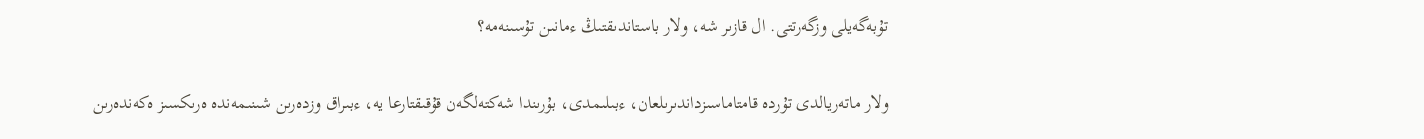تۇبەگەيلى وزگەرتتى. ال قازىر شە، ولار باستاندىقتىڭ ءمانىن تۇسىنەمە؟

ولار ماتەريالدى تۇردە قامتاماسىزداندىرىلعان، ءبىلىمدى، بۇرىندا شەكتەلگەن قۇقىقتارعا يە، ءبىراق وزدەرىن شىنىمەندە ەرىكسىز ەكەندەرىن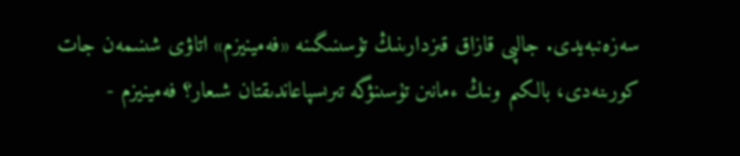سەزەنبەيدى. جالپى قازاق قىزدارىنىڭ تۇسىنىگىنە «فەمينيزم» اتاۋى شىنىمەن جات كورىنەدى، بالكىم ونىڭ ءمانىن تۇسىنۋگە تىرىسپاعاندىقتان شىعار؟ فەمينيزم -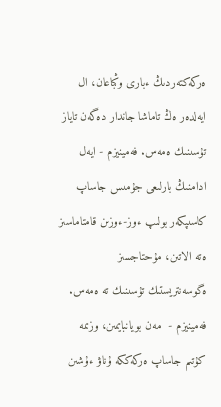ەركەكتەردىڭ ءبارى وڭباعان، ال ايەلدەر ەڭ تاماشا جاندار دەگەن تاياز تۇسىنىك ەمەس. فەمينيزم - ايەل ادامنىڭ بارلىعى جۇمىس جاساپ كاسىپكەر بولىپ ءوز-ءوزىن قامتاماسىز ەتە الاتىن، مۇحتاجسىز ەگوسەنتريستىك تۇسىنىك تە ەمەس. فەمينيزم -  مەن بويانبايمىن، وزىمە كۇتىم جاساپ ەركەككە ۇناۋ ءۇشىن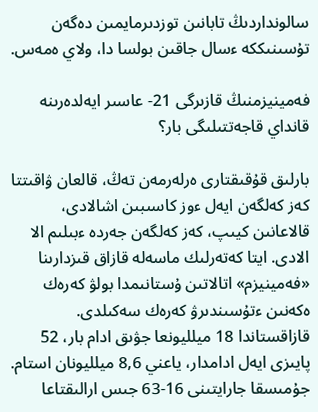سالونداردىڭ تابانىن توزدىرمايمىن دەگەن تۇسىنىككە ءسال جاقىن بولسا دا، ولاي ەمەس.

فەمينيزمنىڭ قازىرگى 21- عاسىر ايەلدەرىنە قانداي قاجەتتىلىگى بار؟

بارلىق قۇقىقتارى ەرلەرمەن تەڭ، قالعان ۋاقىتتا كەز كەلگەن ايەل ءوز كاسىبىن اشالادى، قالاعانىن كيىپ، كەز كەلگەن جەردە ءبىلىم الا الادى. ايتا كەتەرلىك ماسەلە قازاق قىزدارىنا «فەمينيزم» اتالاتىن ۇستانىمدا بولۋ كەرەك ەكەنىن ءتۇسىندىرۋ كەرەك سەكىلدى. قازاقستاندا 18 ميلليونعا جۋىق ادام بار، 52 پايىزى ايەل ادامدار، ياعني 8,6 ميلليونان استام. جۇمىسقا جارايتىنى 16-63 جىس ارالىقتاعا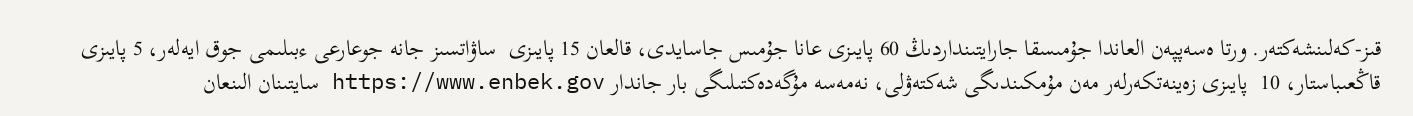قىز-كەلىنشەكتەر. ورتا ەسەپپەن العاندا جۇمىسقا جارايتىنداردىڭ 60 پايىزى عانا جۇمىس جاسايدى، قالعان 15 پايىزى  ساۋاتسىز جانە جوعارعى ءبىلىمى جوق ايەلەر، 5 پايىزى  قاڭعىباستار، 10  پايىزى زەينەتكەرلەر مەن مۇمكىندىگى شەكتەۋلى، نەمەسە مۇگەدەكتىلىگى بار جاندار https://www.enbek.gov سايتىنان الىنعان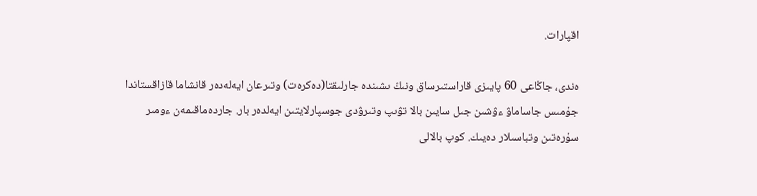اقپارات.

ەندى، جاڭاعى 60 پايىزى قاراستىرساق ونىڭ ىشىندە جارلىقتا(دەكرەت) وتىرعان ايەلەدەر قانشاما قازاقستاندا جۇمىس جاساماۋ ءۋشىن جىل سايىن بالا تۋىپ وتىرۋدى جوسپارلايتىن ايەلدەر بار. جاردەماقىمەن ءومىر سۇرەتىن وتباسىلار دەيىك. كوپ بالالى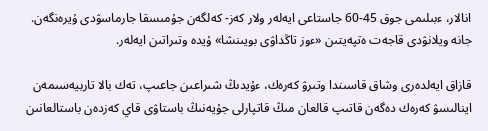انالار، ءبىلىمى جوق 45-60 جاستاعى ايەلەر ولار كەز- كەلگەن جۇمىسقا جارماسۋدى ۇيرەنگەن. جانە ويلانۋدى قاجەت ەتپەيتىن «ءوز تاڭداۋى بويىنشا» ۇيدە وتىراتىن ايەلەر.

قازاق ايەلدەرى وشاق قاسىندا وتىرۋ كەرەك، ءۇيدىڭ شىراعىن جاعىپ، تەك بالا تاربيەسىمەن اينالىسۋ كەرەك دەگەن قاتىپ قالعان مىڭ قاتپارلى جۇيەنىڭ باستاۋى قاي كەزدەن باستالعانىن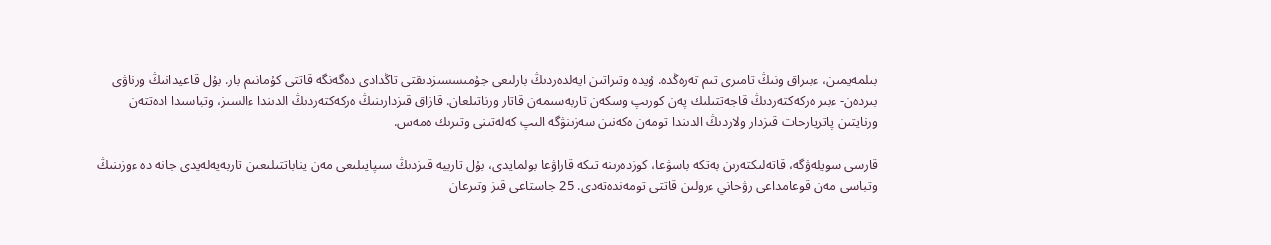بىلمەيمىن، ءبىراق ونىڭ تامىرى تىم تەرەڭدە. ۇيدە وتىراتىن ايەلدەردىڭ بارلىعى جۇمىسسىزدىقتى تاڭدادى دەگەنگە قاتتى كۇمانىم بار. بۇل قاعيدانىڭ ورناۋى بىردەن- ءبىر ەركەكتەردىڭ قاجەتتىلىك پەن كورىپ وسكەن تاربەسىمەن قاتار ورناتىلعان. قازاق قىزدارىنىڭ ەركەكتەردىڭ الدىندا ءالسىز، وتباسىدا ادەتتەن ورنايتىن پاتريارحات قىزدار ولاردىڭ الدىندا تومەن ەكەنىن سەزىنۋگە الىپ كەلەتىنى وتىرىك ەمەس.

قارسى سويلەۋگە، قاتەلىكتەرىن بەتكە باسۋعا، كوزدەرىنە تىكە قاراۋعا بولمايدى، بۇل تاربيە قىزدىڭ سىپايىلىعى مەن يناباتتىلىعىن تاربەيەلەيدى جانە دە ءوزىنىڭ وتباسى مەن قوعامداعى رۋحاني ءرولىن قاتتى تومەندەتەدى. 25 جاستاعى قىز وتىرعان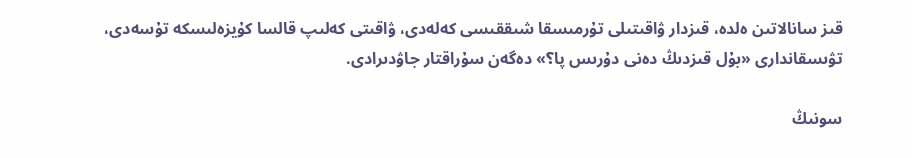قىز سانالاتىن ەلدە، قىزدار ۋاقىتىلى تۇرمىسقا شىققىسى كەلەدى، ۋاقىتى كەلىپ قالسا كۇيزەلىسكە تۇسەدى، تۋىسقاندارى «بۇل قىزدىڭ دەنى دۇرىس پا؟» دەگەن سۇراقتار جاۋدىرادى.

سونىڭ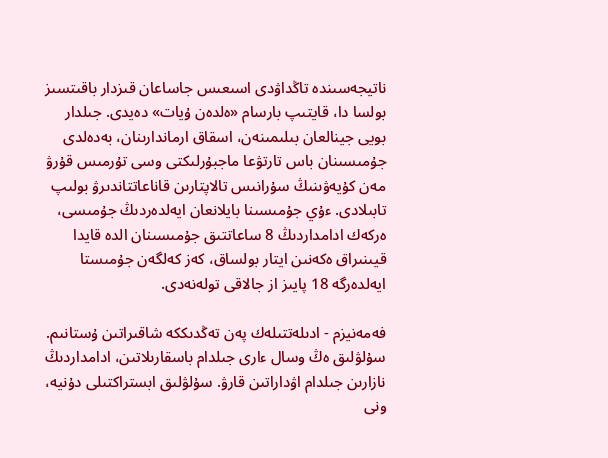ناتيجەسىندە تاڭداۋدى اسىعىس جاساعان قىزدار باقىتسىز بولسا دا، قايتىپ بارسام «ەلدەن ۇيات» دەيدى. جىلدار بويى جينالعان بىلىمىنەن، اسقاق ارماندارىنان، بەدەلدى جۇمىسىنان باس تارتۋعا ماجبۇرلىكتى وسى تۇرمىس قۇرۋ مەن كۇيەۋىنىڭ سۇرانىس تالاپتارىن قاناعاتتاندىرۋ بولىپ تابىلادى. ءۇي جۇمىسىنا بايلانعان ايەلدەردىڭ جۇمىسى، ەركەك ادامداردىڭ 8 ساعاتتىق جۇمىسىنان الدە قايدا قيىنىراق ەكەنىن ايتار بولساق، كەز كەلگەن جۇمىستا ايەلدەرگە 18 پايىز از جالاقى تولەنەدى.

فەمەنيزم - ادىلەتتىلەك پەن تەڭدىككە شاقىراتىن ۇستانىم. سۇلۋلىق ەڭ وسال ءارى جىلدام باسقارىلاتىن، ادامداردىڭ نازارىن جىلدام اۋداراتىن قارۋ. سۇلۋلىق ابستراكتىلى دۇنيە، ونى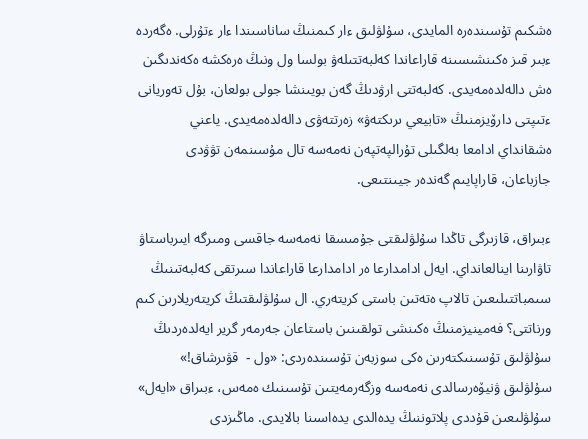ەشكىم تۇسىندەرە المايدى، سۇلۋلىق ءار كىمنىڭ ساناسىندا ءار ءتۇرلى. ەگەردە ءبىر قىز ەكىنشىسىنە قاراعاندا كەلبەتتىلەۋ بولسا ول ونىڭ ەرەكشە ەكەندىگىن ەش دالەلدەمەيدى. كەلبەتتى ارۋدىڭ گەن بويىنشا جولى بولعان، بۇل تەوريانى ءتىپتى دارۆيزمنىڭ «تابيعي ىرىكتەۋ» زەرتتەۋى دالەلدەمەيدى. ياعني ەشقانداي ادامعا بەلگىلى تۇرالپەتپەن نەمەسە تال مۇسىنمەن تۋۋدى جازباعان، قاراپايىم گەندەر جيىنتىعى.

ءبىراق، قازىرگى تاڭدا سۇلۋلىقتى جۇمىسقا نەمەسە جاقسى ومىرگە ايىرباستاۋ تاۋارىنا اينالعانداي. ايەل ادامدارعا ەر ادامدارعا قاراعاندا سىرتقى كەلبەتىنىڭ سىمباتتىلىعىن تالاپ ەتەتىن باستى كريتەري. ال سۇلۋلىقتىڭ كريتەريلارىن كىم ورناتتى؟ فەمينيزمنىڭ ەكىنشى تولقىنىن باستاعان جەرمەر گرير ايەلدەردىڭ سۇلۋلىق تۇسىنىكتەرىن ەكى سوزبەن تۇسىندەردى: «ول -  قۋىرشاق!» سۇلۋلىق ۋنيۆەرسالدى نەمەسە وزگەرمەيتىن تۇسىنىك ەمەس، ءبىراق «ايەل» سۇلۋلىعىن قۇددى پلاتوننىڭ يدەالدى يدەاسىنا بالايدى. ماڭىزدى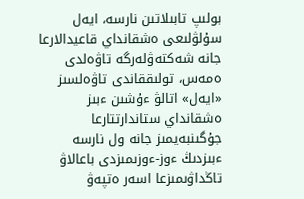بولىپ تابىلاتىن نارسە، ايەل سۇلۋلىعى ەشقانداي قاعيدالارعا جانە شەكتەۋلەرگە تاۋەلدى ەمەس، تولىققاندى تاۋەلسىز «ايەل» اتالۋ ءۇشىن ءبىز ەشقانداي ستاندارتتارعا جۇگىنبەيمىز جانە ول نارسە ءبىزدىڭ ءوز-ءوزىمىزدى باعالاۋ تاڭداۋىمىزعا اسەر ەتپەۋ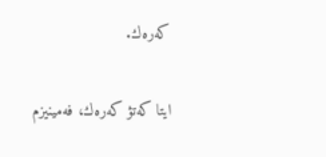كەرەك.

ايتا كەتۋ كەرەك، فەمينيزم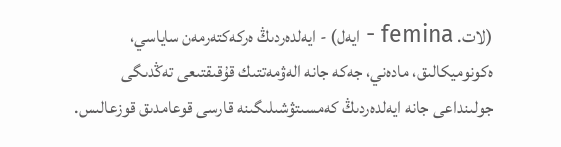(لات. femina - ايەل) - ايەلدەردىڭ ەركەكتەرمەن ساياسي، ەكونوميكالىق، مادەني، جەكە جانە الەۋمەتتىك قۇقىقتىعى تەڭدىگى جولىنداعى جانە ايەلدەردىڭ كەمسىتۋشىلىگىنە قارسى قوعامدىق قوزعالىس.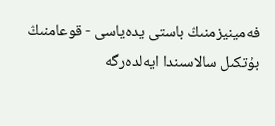فەمينيزمنىڭ باستى يدەياسى - قوعامنىڭ بۇتكىل سالاسىندا ايەلدەرگە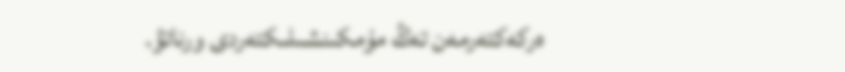ەركەكتەرمەن تەڭ مۇمكىنشىلىكتەردى ورناتۋ.